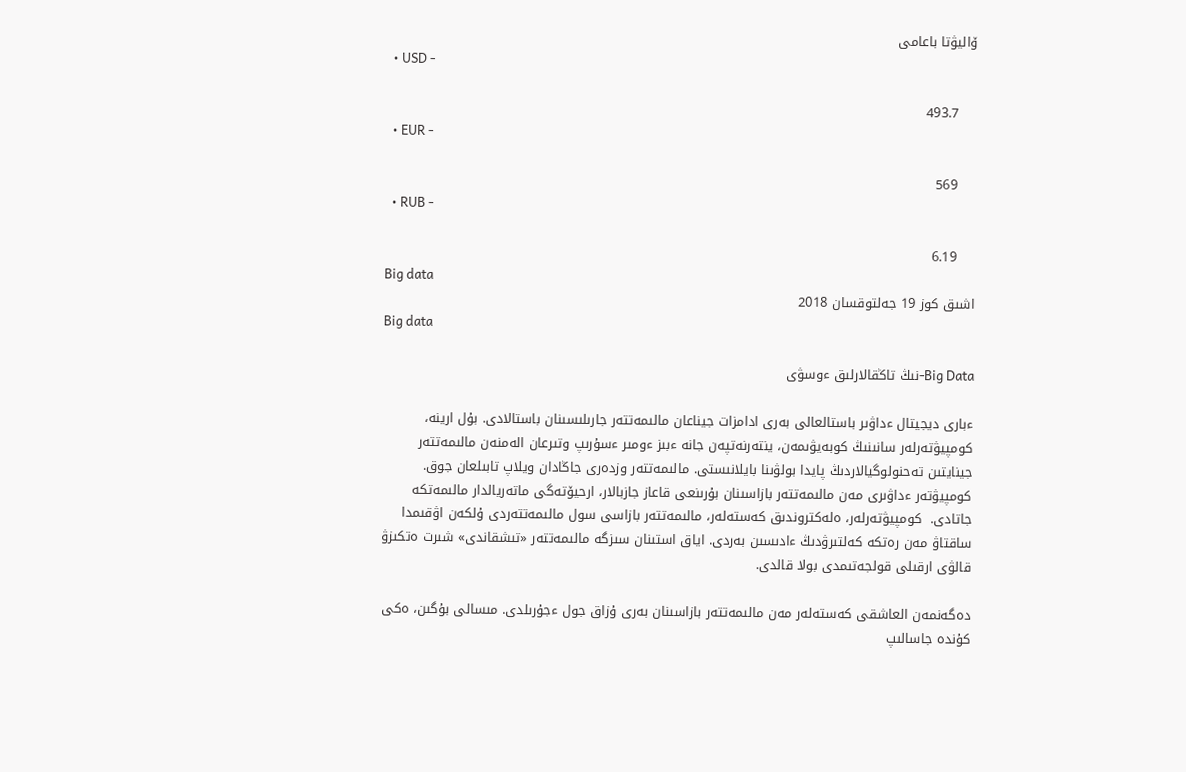ۆاليۋتا باعامى
  • USD -

    493.7
  • EUR -

    569
  • RUB -

    6.19
Big data
اشىق كوز 19 جەلتوقسان 2018
Big data

Big Data-نىڭ تاڭقالارلىق ءوسۋى

ءبارى ديجيتال ءداۋىر باستالعالى بەرى ادامزات جيناعان مالىمەتتەر جارىلىسىنان باستالادى. بۇل ارينە، كومپيۋتەرلەر سانىنىڭ كوبەيۋىمەن، ينتەرنەتپەن جانە ءبىز ءومىر ءسۇرىپ وتىرعان الەمنەن مالىمەتتەر جينايتىن تەحنولوگيالاردىڭ پايدا بولۋىنا بايلانىستى. مالىمەتتەر وزدەرى جاڭادان ويلاپ تابىلعان جوق.  كومپيۋتەر ءداۋىرى مەن مالىمەتتەر بازاسىنان بۇرىنعى قاعاز جازبالار، ارحيۆتەگى ماتەريالدار مالىمەتكە جاتادى.  كومپيۋتەرلەر، ەلەكتروندىق كەستەلەر، مالىمەتتەر بازاسى سول مالىمەتتەردى ۇلكەن اۋقىمدا ساقتاۋ مەن رەتكە كەلتىرۋدىڭ ءادىسىن بەردى. اياق استىنان سىزگە مالىمەتتەر «تىشقاندى» شىرت ەتكىزۋ قالۋى ارقىلى قولجەتىمدى بولا قالدى.

دەگەنمەن العاشقى كەستەلەر مەن مالىمەتتەر بازاسىنان بەرى ۇزاق جول ءجۇرىلدى. مىسالى بۇگىن، ەكى كۇندە جاسالىپ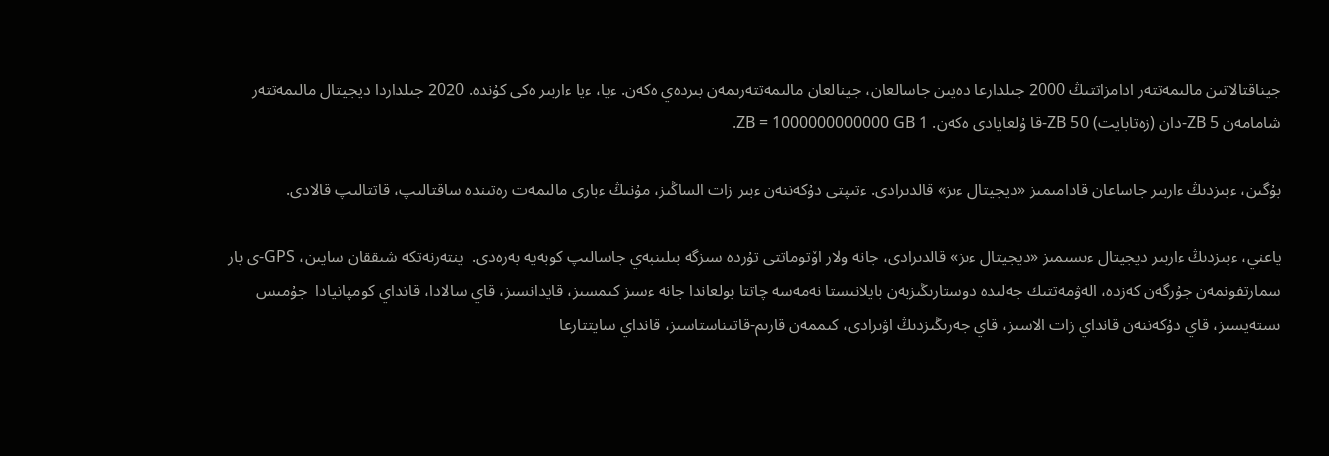جيناقتالاتىن مالىمەتتەر ادامزاتتىڭ 2000 جىلدارعا دەيىن جاسالعان، جينالعان مالىمەتتەرىمەن بىردەي ەكەن. ءيا، ءيا ءاربىر ەكى كۇندە. 2020 جىلداردا ديجيتال مالىمەتتەر  شامامەن 5 ZB-دان (زەتابايت) 50 ZB-قا ۇلعايادى ەكەن. 1 ZB = 1000000000000 GB.

بۇگىن، ءبىزدىڭ ءاربىر جاساعان قادامىمىز «ديجيتال ءىز» قالدىرادى. ءتىپتى دۇكەننەن ءبىر زات الساڭىز، مۇنىڭ ءبارى مالىمەت رەتىندە ساقتالىپ، قاتتالىپ قالادى.

ياعني، ءبىزدىڭ ءاربىر ديجيتال ءىسىمىز «ديجيتال ءىز» قالدىرادى، جانە ولار اۆتوماتتى تۇردە سىزگە بىلىنبەي جاسالىپ كوبەيە بەرەدى.  ينتەرنەتكە شىققان سايىن، GPS-ى بار سمارتفونمەن جۇرگەن كەزدە، الەۋمەتتىك جەلىدە دوستارىڭىزبەن بايلانىستا نەمەسە چاتتا بولعاندا جانە ءسىز كىمسىز، قايدانسىز، قاي سالادا، قانداي كومپانيادا  جۇمىس ىستەيسىز، قاي دۇكەننەن قانداي زات الاسىز، قاي جەرىڭىزدىڭ اۋىرادى، كىممەن قارىم-قاتىناستاسىز، قانداي سايتتارعا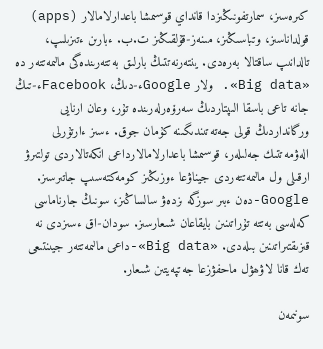كىرەسىز، سمارتفونىڭىزدا قانداي قوسىمشا باعدارلامالار (apps) قولداناسىز، وتباسىڭىز، مىنەز-قۇلقىڭىز ت.ب. ءبارىن ءتىزىلىپ، تالدانىپ ساقتالا بەرەدى. ينتەرنەتتىڭ بارلىق بەتتەرىندەگى مالىمەتتەر دە «Big data». ولار Googleء-دىڭ، Facebookء-تىڭ جانە تاعى باسقا الىپتاردىڭ سەرۆەرلەرىندە تۇر، وعان ارنايى ورگانداردىڭ قولى جەتەتىندىگىنە كۇمان جوق. ءسىز ءارتۇرلى الەۋمەتتىك جەلىلەر، قوسىمشا باعدارلامالارداعى انكەتالاردى تولتىرۋ ارقىلى ول مالىمەتتەردى جيناۋعا ءوزىڭىز كومەكتەسىپ جاتىرسىز. Google-دەن ءبىر سوزگە ىزدەۋ سالساڭىز، سونىڭ جارناماسى كەلەسى بەتتە تۇراتىنىن بايقاعان شىعارسىز. سودان-اق ءسىزدى نە قىزىقتىراتىنىن بىلەدى. «Big data»-داعى مالىمەتتەر جيىنتىعى تەك قانا لاۋھۋل ماحفۋزعا جەتپەيتىن شىعار.

سونىمەن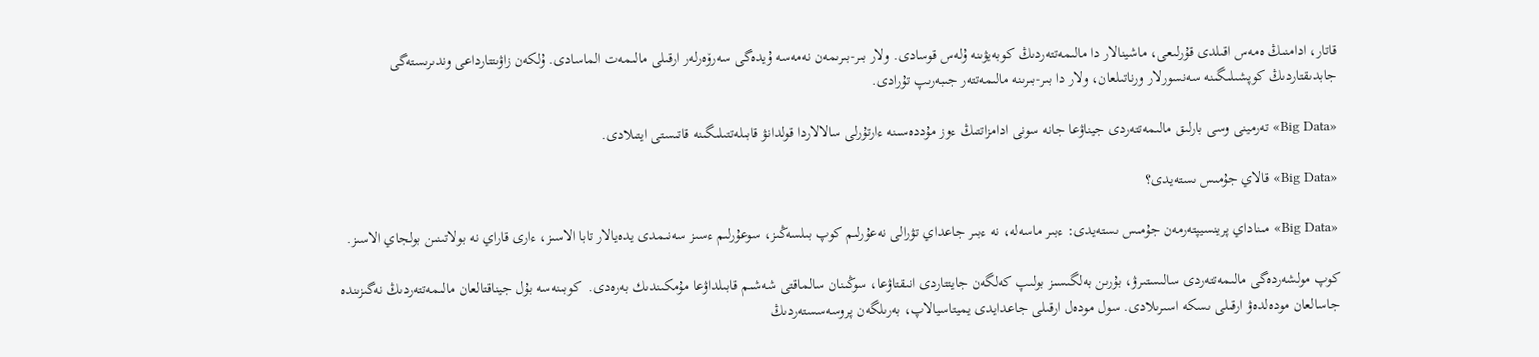قاتار، ادامنىڭ ەمەس اقىلدى قۇرلىعى، ماشينالار دا مالىمەتتەردىڭ كوبەيۋىنە ۇلەس قوسادى. ولار بىر-بىرىمەن نەمەسە ۇيدەگى سەرۆەرلەر ارقىلى مالىمەت الماسادى. ۇلكەن زاۋىتتارداعى وندىرىستەگى جابدىقتاردىڭ كوپشىلىگىنە سەنسورلار ورناتىلعان، ولار دا بىر-بىرىنە مالىمەتتەر جىبەرىپ تۇرادى.

«Big Data» تەرمينى وسى بارلىق مالىمەتتەردى جيناۋعا جانە سونى ادامزاتتىڭ ءوز مۇددەسىنە ءارتۇرلى سالالاردا قولدانۋ قابىلەتتىلىگىنە قاتىستى ايتىلادى.

«Big Data» قالاي جۇمىس ىستەيدى؟

«Big Data» مىناداي پرينسيپتەرمەن جۇمىس ىستەيدى: ءبىر ماسەلە، نە ءبىر جاعداي تۋرالى نەعۇرلىم كوپ بىلسەڭىز، سوعۇرلىم ءسىز سەنىمدى يدەيالار تابا الاسىز، ءارى قاراي نە بولاتىنىن بولجاي الاسىز.

كوپ مولشەردەگى مالىمەتتەردى سالىستىرۋ، بۇرىن بەلگىسىز بولىپ كەلگەن جايتتاردى انىقتاۋعا، سوڭىنان سالماقتى شەشىم قابىلداۋعا مۇمكىندىك بەرەدى.  كوبىنەسە بۇل جيناقتالعان مالىمەتتەردىڭ نەگىزىندە جاسالعان مودەلدەۋ ارقىلى ىسكە اسىرىلادى. سول مودەل ارقىلى جاعدايدى يميتاسيالاپ، بەرىلگەن پروسەسستەردىڭ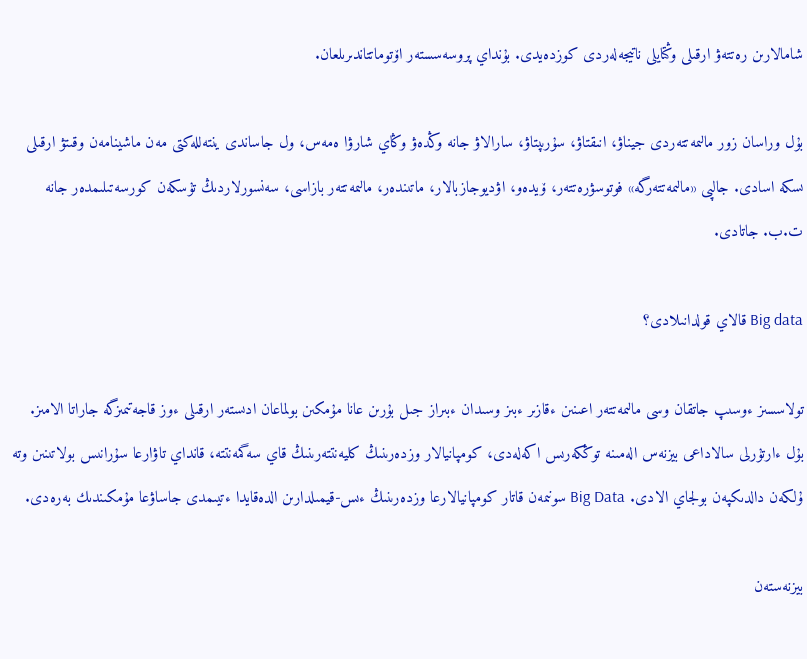شامالارىن رەتتەۋ ارقىلى وڭتايلى ناتيجەلەردى كوزدەيدى. بۇنداي پروسەسستەر اۆتوماتتاندىرىلعان.

بۇل وراسان زور مالىمەتتەردى جيناۋ، انىقتاۋ، سۇرىپتاۋ، سارالاۋ جانە وڭدەۋ وڭاي شارۋا ەمەس، ول جاساندى ينتەللەكتى مەن ماشينامەن وقىتۋ ارقىلى ىسكە اسادى. جالپى «مالىمەتتەرگە» فوتوسۋرەتتەر، ۆيدەو، اۋديوجازبالار، ماتىندەر، مالىمەتتەر بازاسى، سەنسورلاردىڭ تۇسكەن كورسەتىلىمدەر جانە ت.ب. جاتادى.

Big data قالاي قولدانىلادى؟

تولاسسىز ءوسىپ جاتقان وسى مالىمەتتەر اعىنىن ءقازىر ءبىز وسىدان ءبىراز جىل بۇرىن عانا مۇمكىن بولماعان ادىستەر ارقىلى ءوز قاجەتىمىزگە جاراتا الامىز.  بۇل ءارتۇرلى سالاداعى بيزنەس الەمىنە توڭكەرىس اكەلەدى، كومپانيالار وزدەرىنىڭ كليەنتتەرىنىڭ قاي سەگمەنتتە، قانداي تاۋارعا سۇرانىس بولاتىنىن وتە ۇلكەن دالدىكپەن بولجاي الادى. Big Data سونىمەن قاتار كومپانيالارعا وزدەرىنىڭ ءىس-قيمىلدارىن الدەقايدا ءتيىمدى جاساۋعا مۇمكىندىك بەرەدى.

بيزنەستەن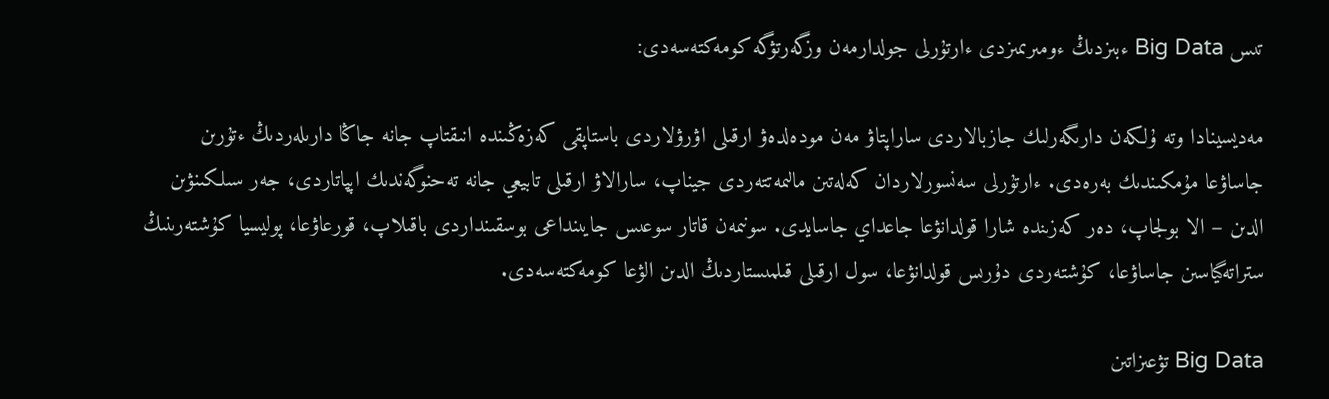تىس Big Data ءبىزدىڭ ءومىرىمىزدى ءارتۇرلى جولدارمەن وزگەرتۋگە كومەكتەسەدى:

مەديسينادا وتە ۇلكەن دارىگەرلىك جازبالاردى ساراپتاۋ مەن مودەلدەۋ ارقىلى اۋرۋلاردى باستاپقى كەزەڭىندە انىقتاپ جانە جاڭا دارىلەردىڭ ءتۇرىن جاساۋعا مۇمكىندىك بەرەدى. ءارتۇرلى سەنسورلاردان كەلەتىن مالىمەتتەردى جيناپ، سارالاۋ ارقىلى تابيعي جانە تەحنوگەندىك اپپاتاردى، جەر سىلكىنۋىن الدىن – الا بولجاپ، دەر كەزىندە شارا قولدانۋعا جاعداي جاسايدى. سونىمەن قاتار سوعىس جايىنداعى بوسقىنداردى باقىلاپ، قورعاۋعا، پوليسيا كۇشتەرىنىڭ ستراتەگياسىن جاساۋعا، كۇشتەردى دۇرىس قولدانۋعا، سول ارقىلى قىلمىستاردىڭ الدىن الۋعا كومەكتەسەدى.

Big Data تۋعىزاتىن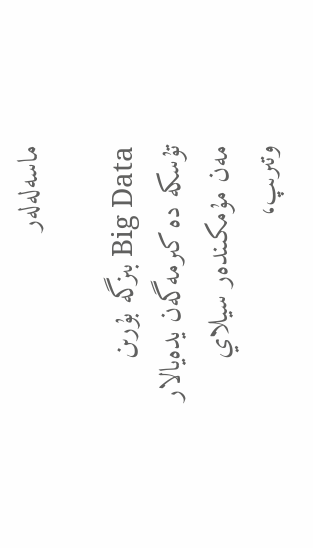ماسەلەلەر

Big Data بىزگە بۇرىن تۇسكە دە كىرمەگەن يدەيالار مەن مۇمكىندەر سيلاي وتىرىپ،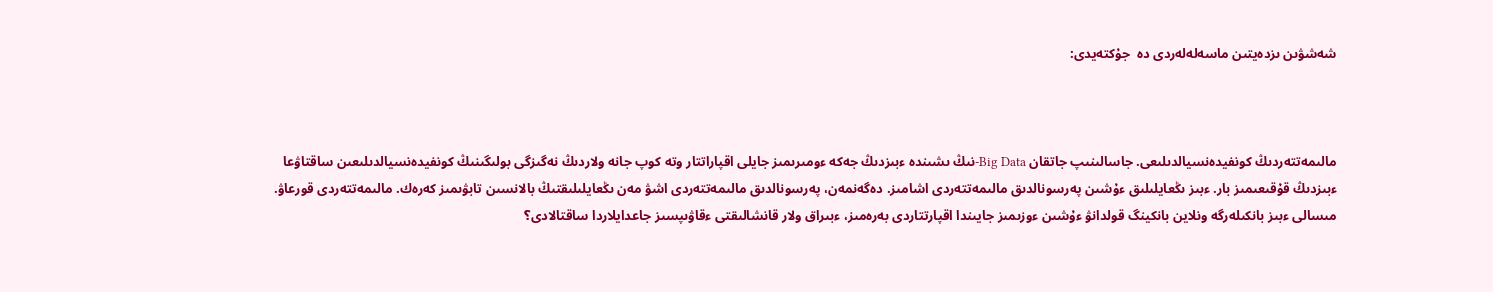شەشۋىن ىزدەيتىن ماسەلەلەردى دە  جۇكتەيدى:



مالىمەتتەردىڭ كونفيدەنسيالدىلىعى. جاسالىنىپ جاتقان Big Data-نىڭ ىشىندە ءبىزدىڭ جەكە ءومىرىمىز جايلى اقپاراتتار وتە كوپ جانە ولاردىڭ نەگىزگى بولىگىنىڭ كونفيدەنسيالدىلىعىن ساقتاۋعا ءبىزدىڭ قۇقىعىمىز بار. ءبىز ىڭعايلىلىق ءۇشىن پەرسونالدىق مالىمەتتەردى اشامىز. دەگەنمەن، پەرسونالدىق مالىمەتتەردى اشۋ مەن ىڭعايلىلىقتىڭ بالانسىن تابۋىمىز كەرەك. مالىمەتتەردى قورعاۋ. مىسالى ءبىز بانكىلەرگە ونلاين بانكينگ قولدانۋ ءۇشىن ءوزىمىز جايىندا اقپارتتاردى بەرەمىز، ءبىراق ولار قانشالىقتى ءقاۋىپسىز جاعدايلاردا ساقتالادى؟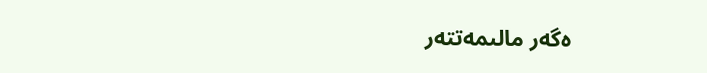ەگەر مالىمەتتەر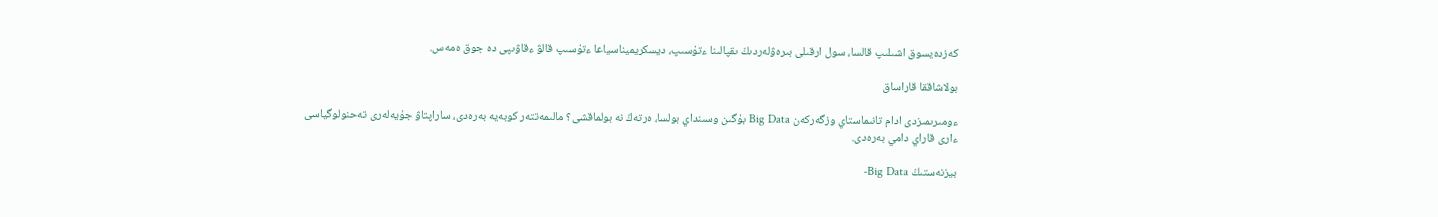كەزدەيسوق اشىلىپ قالسا، سول ارقىلى بىرەۋلەردىڭ ىقپالىنا ءتۇسىپ، ديسكريميناسياعا ءتۇسىپ قالۋ ءقاۋىپى دە جوق ەمەس.

بولاشاققا قاراساق

ءومىرىمىزدى ادام تانىماستاي وزگەركەن Big Data بۇگىن وسىنداي بولسا، ەرتەڭ نە بولماقشى؟ مالىمەتتەر كوبەيە بەرەدى، ساراپتاۋ جۇيەلەرى تەحنولوگياسى ءارى قاراي دامي بەرەدى.

بيزنەستىڭ Big Data-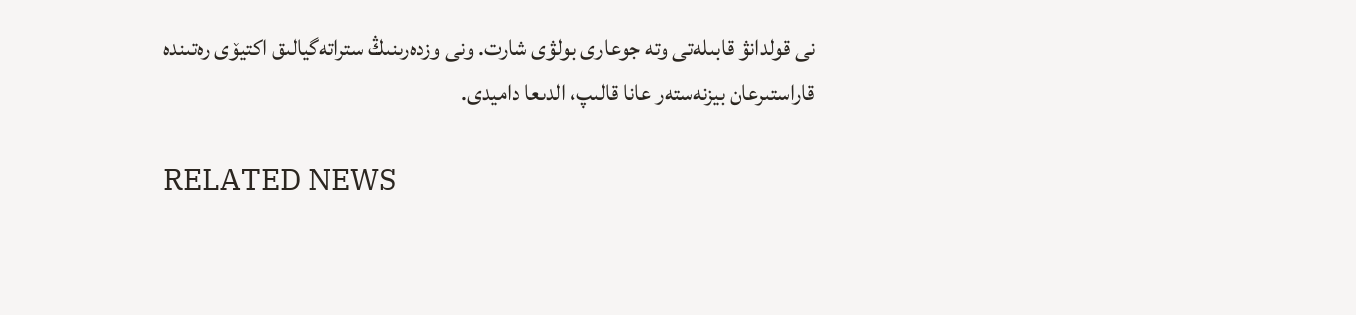نى قولدانۋ قابىلەتى وتە جوعارى بولۋى شارت. ونى وزدەرىنىڭ ستراتەگيالىق اكتيۆى رەتىندە قاراستىرعان بيزنەستەر عانا قالىپ، الدىعا داميدى.

RELATED NEWS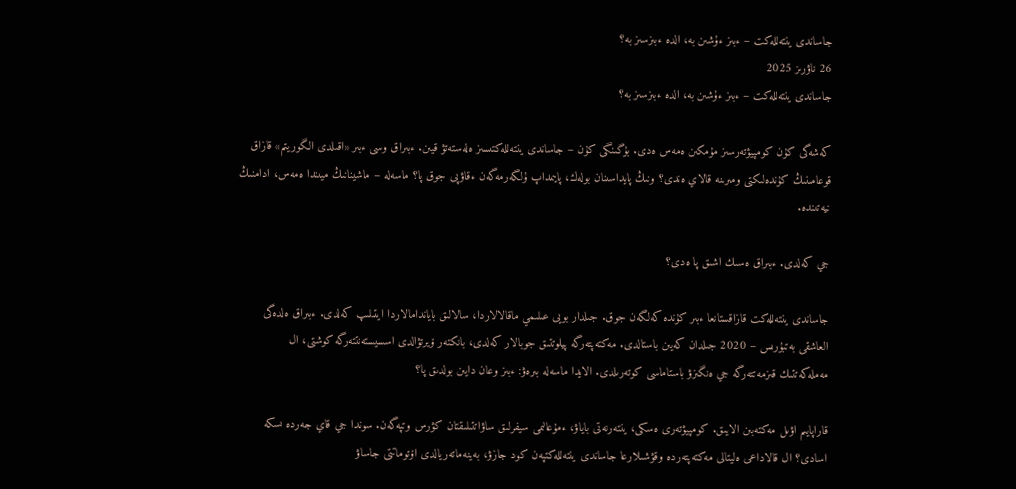جاساندى ينتەللەكت – ءبىز ءۇشىن بە، الدە ءبىزسىز بە؟
26 ناۋرىز 2025
جاساندى ينتەللەكت – ءبىز ءۇشىن بە، الدە ءبىزسىز بە؟

كەشەگى كۇن كومپيۋتەرسىز مۇمكىن ەمەس ەدى. بۇگىنگى كۇن – جاساندى ينتەللەكتىسىز ەلەستەتۋ قيىن. ءبىراق وسى ءبىر «اقىلدى الگوريتم» قازاق قوعامىنىڭ كۇندەلىكتى ومىرىنە قالاي ەندى؟ ونىڭ پايداسىنان بولەك، پايىمداپ ۇلگەرمەگەن ءقاۋپى جوق پا؟ ماسەلە – ماشينانىڭ ميىندا ەمەس، ادامنىڭ نيەتىندە.

جي كەلدى. ءبىراق ەسىك اشىق پا ەدى؟

جاساندى ينتەللەكت قازاقستانعا ءبىر كۇندە كەلگەن جوق. جىلدار بويى عىلىمي ماقالالاردا، سالالىق باياندامالاردا ايتىلىپ كەلدى. ءبىراق ەلدەگى العاشقى بەتبۇرىس – 2020 جىلدان كەيىن باستالدى. مەكتەپتەرگە پيلوتتىق جوبالار كەلدى، بانكتەر ۆيرتۋالدى اسسيستەنتتەرگە كوشتى، ال مەملەكەتتىك قىزمەتتەرگە جي ەنگىزۋ باستاماسى كوتەرىلدى. الايدا ماسەلە بىرەۋ: ءبىز وعان دايىن بولدىق پا؟

قاراپايىم اۋىل مەكتەبىن الايىق. كومپيۋتەرى ەسكى، ينتەرنەتى باياۋ، ءمۇعالىمى سيفرلىق ساۋاتتىلىقتان كۋرس وتپەگەن. سوندا جي قاي جەردە ىسكە اسادى؟ ال قالاداعى ەليتالى مەكتەپتەردە وقۋشىلارعا جاساندى ينتەللەكتپەن كود جازۋ، بەينەماتەريالدى اۆتوماتتى جاساۋ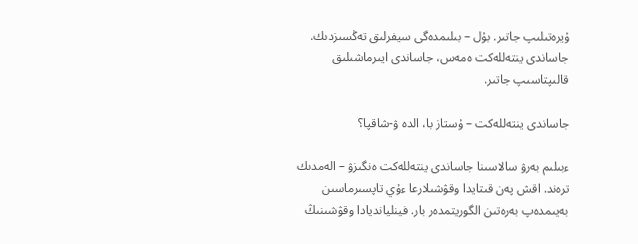ۇيرەتىلىپ جاتىر. بۇل – بىلىمدەگى سيفرلىق تەڭسىزدىك. جاساندى ينتەللەكت ەمەس، جاساندى ايىرماشىلىق قالىپتاسىپ جاتىر.

جاساندى ينتەللەكت – ۇستاز با، الدە ۋ-شاقپا؟

ءبىلىم بەرۋ سالاسىنا جاساندى ينتەللەكت ەنگىزۋ – الەمدىك ترەند. اقش پەن قىتايدا وقۋشىلارعا ءۇي تاپسىرماسىن بەيىمدەپ بەرەتىن الگوريتمدەر بار. فينليانديادا وقۋشىنىڭ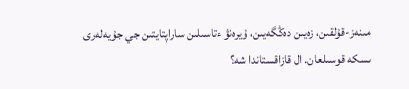مىنەز-قۇلقىن، زەيىن دەڭگەيىن، ۇيرەنۋ ءتاسىلىن ساراپتايتىن جي جۇيەلەرى ىسكە قوسىلعان. ال قازاقستاندا شە؟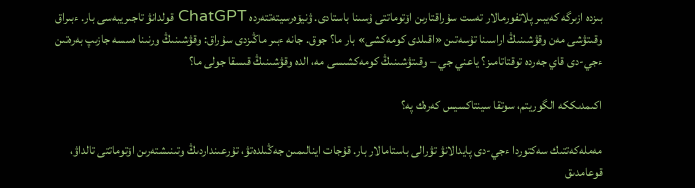بىزدە ازىرگە كەيبىر پلاتفورمالار تەست سۇراقتارىن اۆتوماتتى ۇسىنا باستادى. ۋنيۆەرسيتەتتەردە ChatGPT قولدانۋ تاجىريبەسى بار. ءبىراق وقىتۋشى مەن وقۋشىنىڭ اراسىنا تۇسەتىن «اقىلدى كومەكشى» بار ما؟ جوق. جانە ءبىر ماڭىزدى سۇراق: وقۋشىنىڭ ورنىنا ەسسە جازىپ بەرەتىن ءجي-دى قاي جەردە توقتاتامىز؟ ياعني جي – وقىتۋشىنىڭ كومەكشىسى مە، الدە وقۋشىنىڭ قىسقا جولى ما؟

اكىمدىككە الگوريتم، سوتقا سينتاكسيس كەرەك پە؟

مەملەكەتتىك سەكتوردا ءجي-دى پايدالانۋ تۋرالى باستامالار بار. قۇجات اينالىمىن جەڭىلدەتۋ، تۇرعىنداردىڭ وتىنىشتەرىن اۆتوماتتى تالداۋ، قوعامدىق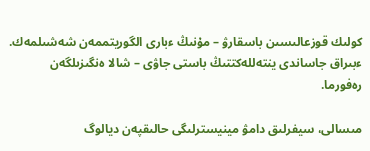كولىك قوزعالىسىن باسقارۋ – مۇنىڭ ءبارى الگوريتممەن شەشىلمەك. ءبىراق جاساندى ينتەللەكتتىڭ باستى جاۋى – شالا ەنگىزىلگەن رەفورما.

مىسالى، سيفرلىق دامۋ مينيسترلىگى حالىقپەن ديالوگ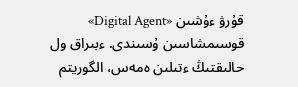قۇرۋ ءۇشىن «Digital Agent» قوسىمشاسىن ۇسىندى. ءبىراق ول حالىقتىڭ ءتىلىن ەمەس، الگوريتم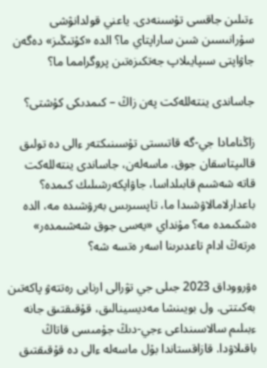ءتىلىن جاقسى تۇسىنەدى. ياعني قولدانۋشى سۇرانىسىن شىن ساراپتاي ما؟ الدە «كۇتىڭىز» دەگەن جاۋاپتى سىپايىلاپ جەتكىزەتىن پروگرامما ما؟

جاساندى ينتەللەكت پەن زاڭ – كىمدىكى كۇشتى؟

زاڭنامادا جي-گە قاتىستى تۇسىنىكتەر ءالى دە تولىق قالىپتاسقان جوق. ماسەلەن، جاساندى ينتەللەكت قاتە شەشىم قابىلداسا، جاۋاپكەرشىلىك كىمدە؟ باعدارلامالاۋشىدا ما، تاپسىرىس بەرۋشىدە مە، الدە ەشكىمدە مە؟ مۇنداي «يەسى جوق شەشىمدەر» ەرتەڭ ادام تاعدىرىنا اسەر ەتسە شە؟

ەۋرووداق 2023 جىلى جي تۋرالى ارنايى رەتتەۋ پاكەتىن بەكىتتى. ول بويىنشا مەديسينالىق، قۇقىقتىق جانە ءبىلىم سالاسىنداعى ءجي-دىڭ جۇمىسى قاتاڭ باقىلاۋدا. قازاقستاندا بۇل ماسەلە ءالى دە قۇقىقتىق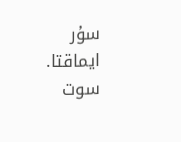سۇر ايماقتا. سوت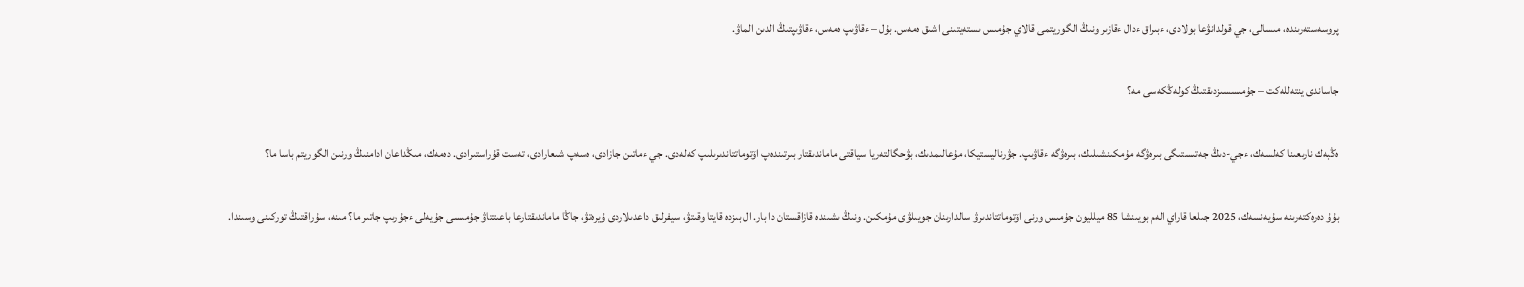پروسەستەرىندە، مىسالى، جي قولدانۋعا بولادى، ءبىراق ءدال ءقازىر ونىڭ الگوريتمى قالاي جۇمىس ىستەيتىنى اشىق ەمەس. بۇل – ءقاۋىپ ەمەس، ءقاۋىپتىڭ الدىن الماۋ.

جاساندى ينتەللەكت – جۇمىسسىزدىقتىڭ كولەڭكەسى مە؟

ەڭبەك نارىعىنا كەلسەك، ءجي-دىڭ جەتىستىگى بىرەۋگە مۇمكىنشىلىك، بىرەۋگە ءقاۋىپ. جۋرناليستيكا، مۇعالىمدىك، بۋحگالتەريا سياقتى ماماندىقتار بىرتىندەپ اۆتوماتتاندىرىلىپ كەلەدى. جي ءماتىن جازادى، ەسەپ شىعارادى، تەست قۇراستىرادى. دەمەك، مىڭداعان ادامنىڭ ورنىن الگوريتم باسا ما؟

بۇۇ دەرەكتەرىنە سۇيەنسەك، 2025 جىلعا قاراي الەم بويىنشا 85 ميلليون جۇمىس ورنى اۆتوماتتاندىرۋ سالدارىنان جويىلۋى مۇمكىن. ونىڭ ىشىندە قازاقستان دا بار. ال بىزدە قايتا وقىتۋ، سيفرلىق داعدىلاردى ۇيرەتۋ، جاڭا ماماندىقتارعا باعىتتاۋ جۇمىسى جۇيەلى ءجۇرىپ جاتىر ما؟ مىنە، سۇراقتىڭ توركىنى وسىندا.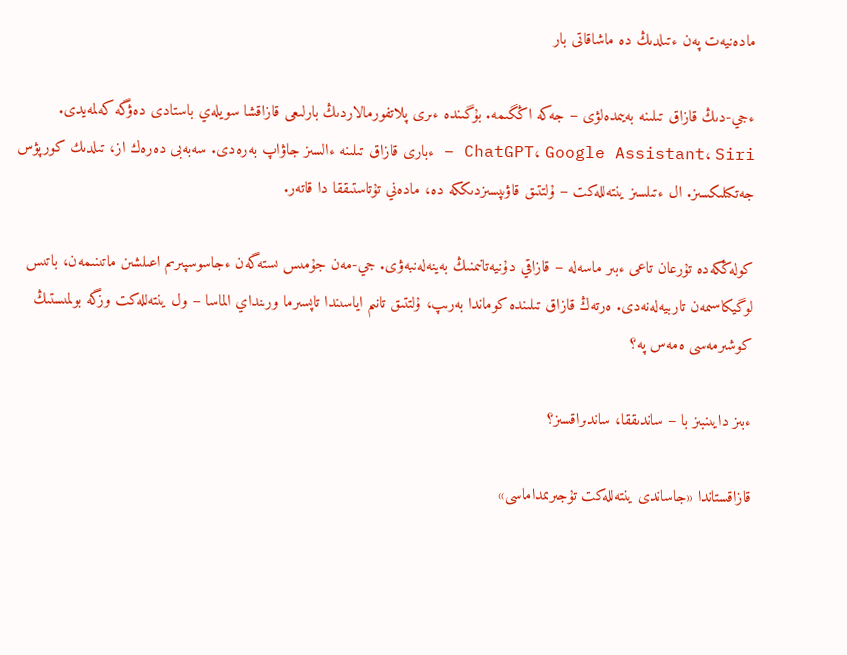مادەنيەت پەن ءتىلدىڭ دە ماشاقاتى بار

ءجي-دىڭ قازاق تىلىنە بەيىمدەلۋى – جەكە اڭگىمە. بۇگىندە ءىرى پلاتفورمالاردىڭ بارلىعى قازاقشا سويلەي باستادى دەۋگە كەلمەيدى. ChatGPT، Google Assistant، Siri – ءبارى قازاق تىلىنە ءالسىز جاۋاپ بەرەدى. سەبەبى دەرەك از، تىلدىك كورپۋس جەتكىلىكسىز. ال ءتىلسىز ينتەللەكت – ۇلتتىق قاۋىپسىزدىككە دە، مادەني تۇتاستىققا دا قاتەر.

كولەڭكەدە تۇرعان تاعى ءبىر ماسەلە – قازاقي دۇنيەتانىمنىڭ بەينەلەنبەۋى. جي-مەن جۇمىس ىستەگەن ءجاسوسپىرىم اعىلشىن ماتىنىمەن، باتىس لوگيكاسىمەن تاربيەلەنەدى. ەرتەڭ قازاق تىلىندە كوماندا بەرىپ، ۇلتتىق تانىم اياسىندا تاپسىرما ورىنداي الماسا – ول ينتەللەكت وزگە بولمىستىڭ كوشىرمەسى ەمەس پە؟

ءبىز دايىنبىز با – ساندىققا، ساندىراقسىز؟

قازاقستاندا «جاساندى ينتەللەكت تۇجىرىمداماسى»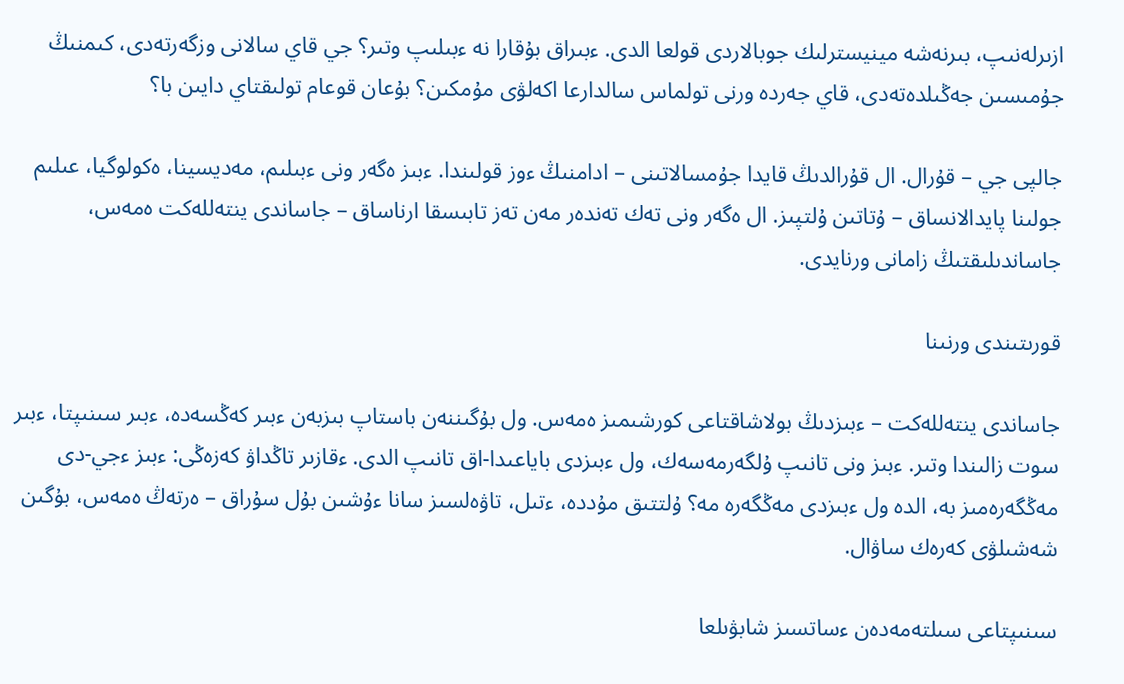ازىرلەنىپ، بىرنەشە مينيسترلىك جوبالاردى قولعا الدى. ءبىراق بۇقارا نە ءبىلىپ وتىر؟ جي قاي سالانى وزگەرتەدى، كىمنىڭ جۇمىسىن جەڭىلدەتەدى، قاي جەردە ورنى تولماس سالدارعا اكەلۋى مۇمكىن؟ بۇعان قوعام تولىقتاي دايىن با؟

جالپى جي – قۇرال. ال قۇرالدىڭ قايدا جۇمسالاتىنى – ادامنىڭ ءوز قولىندا. ءبىز ەگەر ونى ءبىلىم، مەديسينا، ەكولوگيا، عىلىم جولىنا پايدالانساق – ۇتاتىن ۇلتپىز. ال ەگەر ونى تەك تەندەر مەن تەز تابىسقا ارناساق – جاساندى ينتەللەكت ەمەس، جاساندىلىقتىڭ زامانى ورنايدى.

قورىتىندى ورنىنا

جاساندى ينتەللەكت – ءبىزدىڭ بولاشاقتاعى كورشىمىز ەمەس. ول بۇگىننەن باستاپ بىزبەن ءبىر كەڭسەدە، ءبىر سىنىپتا، ءبىر سوت زالىندا وتىر. ءبىز ونى تانىپ ۇلگەرمەسەك، ول ءبىزدى باياعىدا-اق تانىپ الدى. ءقازىر تاڭداۋ كەزەڭى: ءبىز ءجي-دى مەڭگەرەمىز بە، الدە ول ءبىزدى مەڭگەرە مە؟ ۇلتتىق مۇددە، ءتىل، تاۋەلسىز سانا ءۇشىن بۇل سۇراق – ەرتەڭ ەمەس، بۇگىن شەشىلۋى كەرەك ساۋال.

سىنىپتاعى سىلتەمەدەن ءساتسىز شابۋىلعا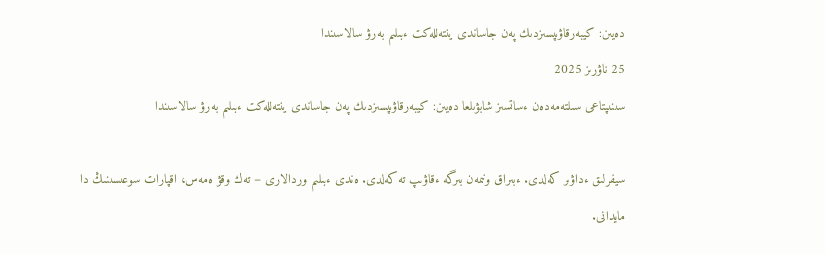دەيىن: كيبەرقاۋىپسىزدىك پەن جاساندى ينتەللەكت ءبىلىم بەرۋ سالاسىندا
25 ناۋرىز 2025
سىنىپتاعى سىلتەمەدەن ءساتسىز شابۋىلعا دەيىن: كيبەرقاۋىپسىزدىك پەن جاساندى ينتەللەكت ءبىلىم بەرۋ سالاسىندا

سيفرلىق ءداۋىر كەلدى. ءبىراق ونىمەن بىرگە ءقاۋىپ تە كەلدى. ەندى ءبىلىم وردالارى – تەك وقۋ ەمەس، اقپارات سوعىسىنىڭ دا مايدانى.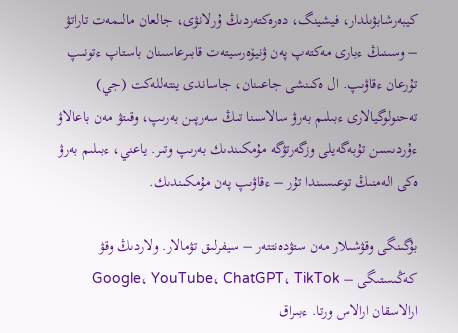كيبەرشابۋىلدار، فيشينگ، دەرەكتەردىڭ ۇرلانۋى، جالعان مالىمەت تاراتۋ – وسىنىڭ ءبارى مەكتەپ پەن ۋنيۆەرسيتەت قابىرعاسىنان باستاپ ءتونىپ تۇرعان ءقاۋىپ. ال ەكىنشى جاعىنان، جاساندى ينتەللەكت (جي) تەحنولوگيالارى ءبىلىم بەرۋ سالاسىنا تىڭ سەرپىن بەرىپ، وقىتۋ مەن باعالاۋ ءۇردىسىن تۇبەگەيلى وزگەرتۋگە مۇمكىندىك بەرىپ وتىر. ياعني، ءبىلىم بەرۋ ەكى الەمنىڭ توعىسىندا تۇر – ءقاۋىپ پەن مۇمكىندىك.

بۇگىنگى وقۋشىلار مەن ستۋدەنتتەر – سيفرلىق تۋمالار. ولاردىڭ وقۋ كەڭىستىگى – Google، YouTube، ChatGPT، TikTok ارالاسقان ارالاس ورتا. ءبىراق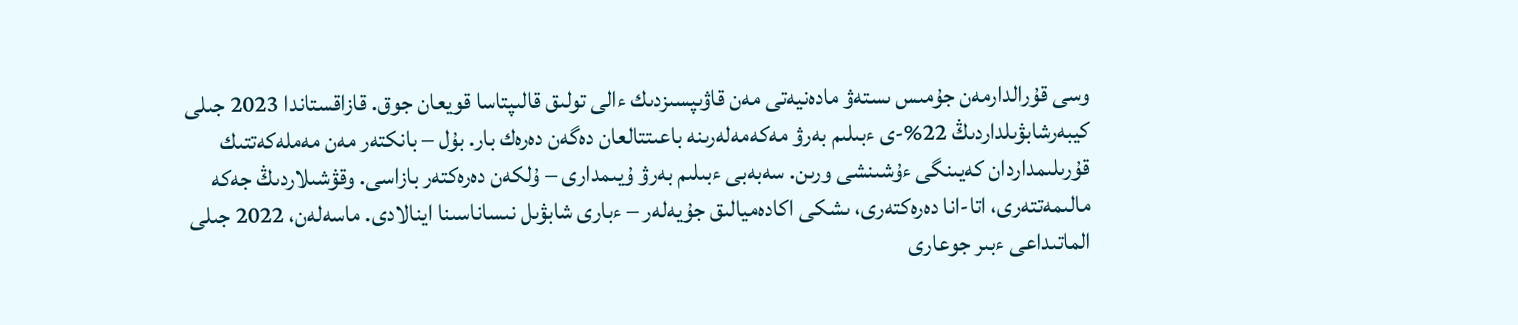وسى قۇرالدارمەن جۇمىس ىستەۋ مادەنيەتى مەن قاۋىپسىزدىك ءالى تولىق قالىپتاسا قويعان جوق. قازاقستاندا 2023 جىلى كيبەرشابۋىلداردىڭ 22%-ى ءبىلىم بەرۋ مەكەمەلەرىنە باعىتتالعان دەگەن دەرەك بار. بۇل – بانكتەر مەن مەملەكەتتىك قۇرىلىمداردان كەيىنگى ءۇشىنشى ورىن. سەبەبى ءبىلىم بەرۋ ۇيىمدارى – ۇلكەن دەرەكتەر بازاسى. وقۋشىلاردىڭ جەكە مالىمەتتەرى، اتا-انا دەرەكتەرى، ىشكى اكادەميالىق جۇيەلەر – ءبارى شابۋىل نىساناسىنا اينالادى. ماسەلەن، 2022 جىلى الماتىداعى ءبىر جوعارى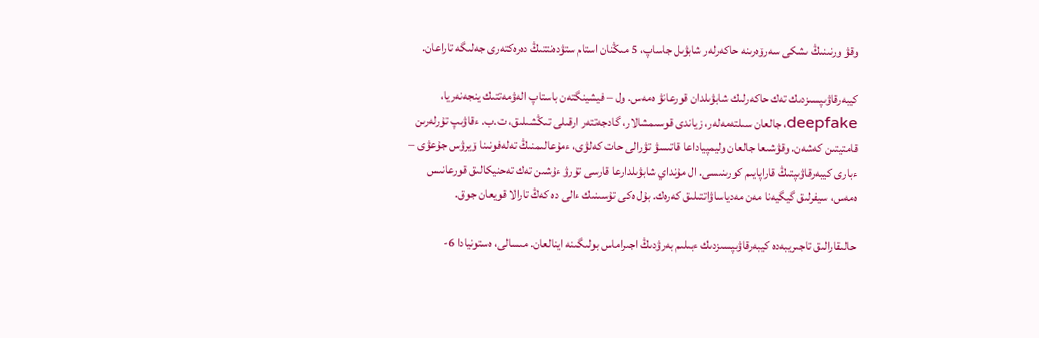وقۋ ورنىنىڭ ىشكى سەرۆەرىنە حاكەرلەر شابۋىل جاساپ، 5 مىڭنان استام ستۋدەنتتىڭ دەرەكتەرى جەلىگە تاراعان.

كيبەرقاۋىپسىزدىك تەك حاكەرلىك شابۋىلدان قورعانۋ ەمەس. ول – فيشينگتەن باستاپ الەۋمەتتىك ينجەنەريا، deepfake، جالعان سىلتەمەلەر، زياندى قوسىمشالار، گادجەتتەر ارقىلى تىڭشىلىق، ت.ب. ءقاۋىپ تۇرلەرىن قامتيتىن كەشەن. وقۋشىعا جالعان وليمپياداعا قاتىسۋ تۋرالى حات كەلۋى، ءمۇعالىمنىڭ تەلەفونىنا ۆيرۋس جۇعۋى – ءبارى كيبەرقاۋىپتىڭ قاراپايىم كورىنىسى. ال مۇنداي شابۋىلدارعا قارسى تۇرۋ ءۇشىن تەك تەحنيكالىق قورعانىس ەمەس، سيفرلىق گيگيەنا مەن مەدياساۋاتتىلىق كەرەك. بۇل ەكى تۇسىنىك ءالى دە كەڭ تارالا قويعان جوق.

حالىقارالىق تاجىريبەدە كيبەرقاۋىپسىزدىك ءبىلىم بەرۋدىڭ اجىراماس بولىگىنە اينالعان. مىسالى، ەستونيادا 6-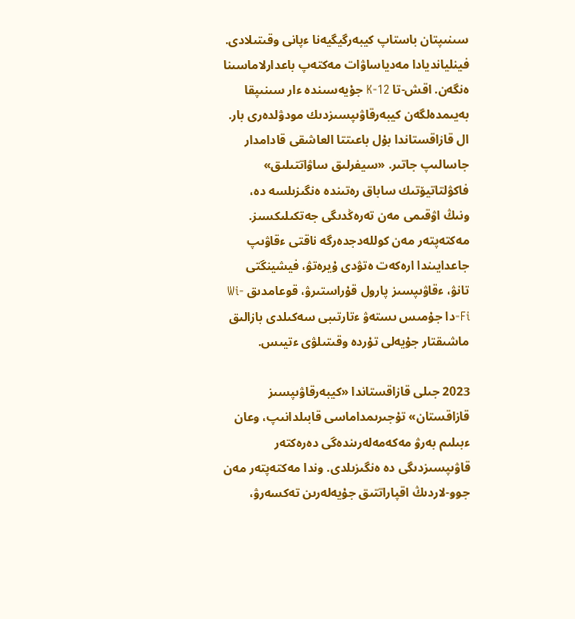سىنىپتان باستاپ كيبەرگيگيەنا ءپانى وقىتىلادى. فينليانديادا مەدياساۋات مەكتەپ باعدارلاماسىنا ەنگەن. اقش-تا K-12 جۇيەسىندە ءار سىنىپقا بەيىمدەلگەن كيبەرقاۋىپسىزدىك مودۋلدەرى بار. ال قازاقستاندا بۇل باعىتتا العاشقى قادامدار جاسالىپ جاتىر. «سيفرلىق ساۋاتتىلىق» فاكۋلتاتيۆتىك ساباق رەتىندە ەنگىزىلسە دە، ونىڭ اۋقىمى مەن تەرەڭدىگى جەتكىلىكسىز. مەكتەپتەر مەن كوللەدجدەرگە ناقتى ءقاۋىپ جاعدايىندا ارەكەت ەتۋدى ۇيرەتۋ، فيشينگتى تانۋ، ءقاۋىپسىز پارول قۇراستىرۋ، قوعامدىق Wi-Fi-دا جۇمىس ىستەۋ ءتارتىبى سەكىلدى بازالىق ماشىقتار جۇيەلى تۇردە وقىتىلۋى ءتيىس.

2023 جىلى قازاقستاندا «كيبەرقاۋىپسىز قازاقستان» تۇجىرىمداماسى قابىلدانىپ، وعان ءبىلىم بەرۋ مەكەمەلەرىندەگى دەرەكتەر قاۋىپسىزدىگى دە ەنگىزىلدى. وندا مەكتەپتەر مەن جوو-لاردىڭ اقپاراتتىق جۇيەلەرىن تەكسەرۋ،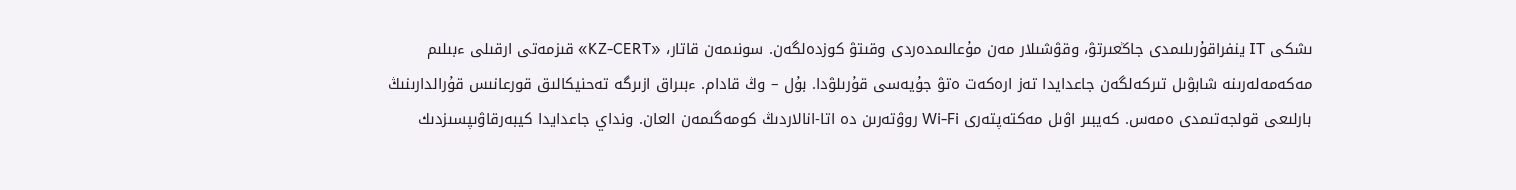ىشكى IT ينفراقۇرىلىمدى جاڭعىرتۋ، وقۋشىلار مەن مۇعالىمدەردى وقىتۋ كوزدەلگەن. سونىمەن قاتار، «KZ-CERT» قىزمەتى ارقىلى ءبىلىم مەكەمەلەرىنە شابۋىل تىركەلگەن جاعدايدا تەز ارەكەت ەتۋ جۇيەسى قۇرىلۋدا. بۇل – وڭ قادام. ءبىراق ازىرگە تەحنيكالىق قورعانىس قۇرالدارىنىڭ بارلىعى قولجەتىمدى ەمەس. كەيبىر اۋىل مەكتەپتەرى Wi-Fi روۋتەرىن دە اتا-انالاردىڭ كومەگىمەن العان. ونداي جاعدايدا كيبەرقاۋىپسىزدىك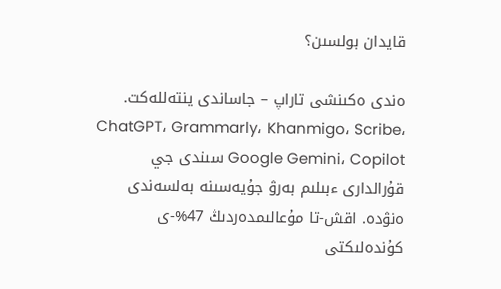قايدان بولسىن؟

ەندى ەكىنشى تاراپ – جاساندى ينتەللەكت. ChatGPT، Grammarly، Khanmigo، Scribe، Google Gemini، Copilot سىندى جي قۇرالدارى ءبىلىم بەرۋ جۇيەسىنە بەلسەندى ەنۋدە. اقش-تا مۇعالىمدەردىڭ 47%-ى كۇندەلىكتى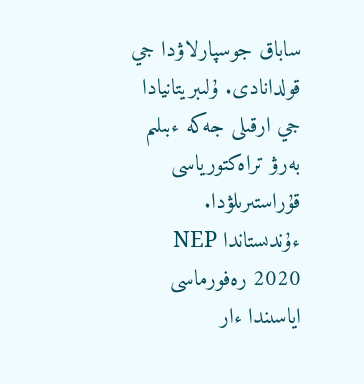ساباق جوسپارلاۋدا جي قولدانادى. ۇلىبريتانيادا جي ارقىلى جەكە ءبىلىم بەرۋ تراەكتورياسى قۇراستىرىلۋدا. ءۇندىستاندا NEP 2020 رەفورماسى اياسىندا ءار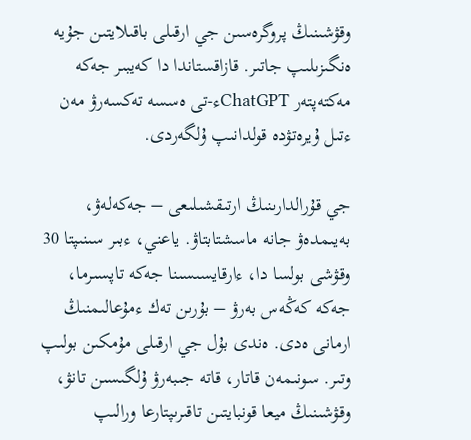وقۋشىنىڭ پروگرەسىن جي ارقىلى باقىلايتىن جۇيە ەنگىزىلىپ جاتىر. قازاقستاندا دا كەيبىر جەكە مەكتەپتەر ChatGPTء-تى ەسسە تەكسەرۋ مەن ءتىل ۇيرەتۋدە قولدانىپ ۇلگەردى.

جي قۇرالدارىنىڭ ارتىقشىلىعى – جەكەلەۋ، بەيىمدەۋ جانە ماسشتابتاۋ. ياعني، ءبىر سىنىپتا 30 وقۋشى بولسا دا، ءارقايسىسىنا جەكە تاپسىرما، جەكە كەڭەس بەرۋ – بۇرىن تەك ءمۇعالىمنىڭ ارمانى ەدى. ەندى بۇل جي ارقىلى مۇمكىن بولىپ وتىر. سونىمەن قاتار، قاتە جىبەرۋ ۇلگىسىن تانۋ، وقۋشىنىڭ ميعا قونبايتىن تاقىرىپتارعا ورالىپ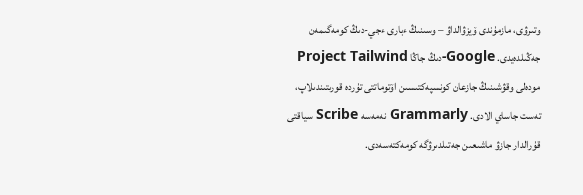وتىرۋى، مازمۇندى ۆيزۋالداۋ – وسىنىڭ ءبارى ءجي-دىڭ كومەگىمەن جەڭىلدەيدى. Google-دىڭ جاڭا Project Tailwind مودەلى وقۋشىنىڭ جازعان كونسپەكتىسىن اۆتوماتتى تۇردە قورىتىندىلاپ، تەست جاساي الادى. Grammarly نەمەسە Scribe سياقتى قۇرالدار جازۋ ماشىعىن جەتىلدىرۋگە كومەكتەسەدى.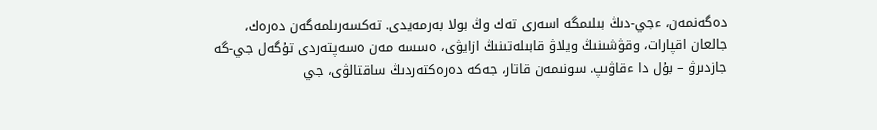دەگەنمەن، ءجي-دىڭ بىلىمگە اسەرى تەك وڭ بولا بەرمەيدى. تەكسەرىلمەگەن دەرەك، جالعان اقپارات، وقۋشىنىڭ ويلاۋ قابىلەتىنىڭ ازايۋى، ەسسە مەن ەسەپتەردى تۇگەل جي-گە جازدىرۋ – بۇل دا ءقاۋىپ. سونىمەن قاتار، جەكە دەرەكتەردىڭ ساقتالۋى، جي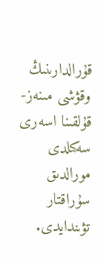قۇرالدارىنىڭ وقۋشى مىنەز-قۇلقىنا اسەرى سەكىلدى مورالدىق سۇراقتار تۋىندايدى.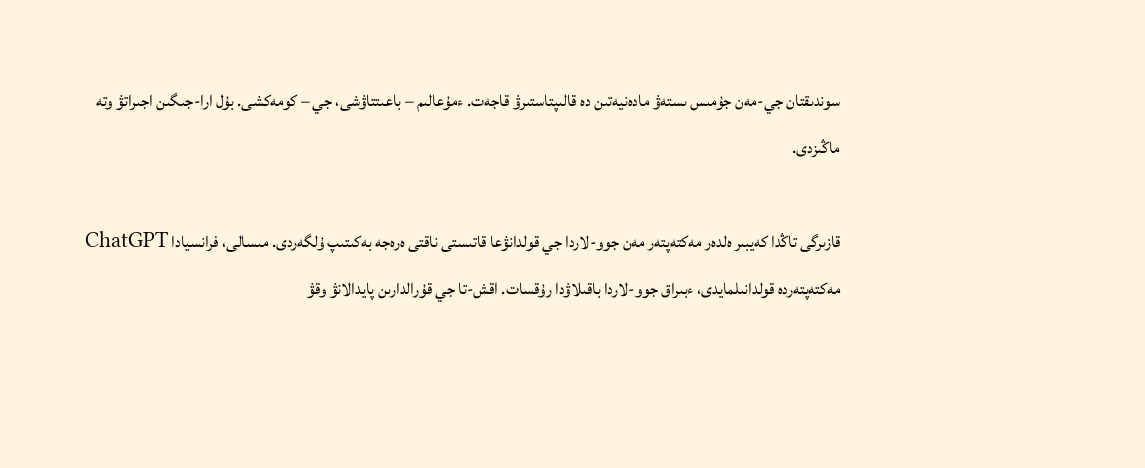سوندىقتان جي-مەن جۇمىس ىستەۋ مادەنيەتىن دە قالىپتاستىرۋ قاجەت. ءمۇعالىم – باعىتتاۋشى، جي – كومەكشى. بۇل ارا-جىگىن اجىراتۋ وتە ماڭىزدى.

قازىرگى تاڭدا كەيبىر ەلدەر مەكتەپتەر مەن جوو-لاردا جي قولدانۋعا قاتىستى ناقتى ەرەجە بەكىتىپ ۇلگەردى. مىسالى، فرانسيادا ChatGPT مەكتەپتەردە قولدانىلمايدى، ءبىراق جوو-لاردا باقىلاۋدا رۇقسات. اقش-تا جي قۇرالدارىن پايدالانۋ وقۋ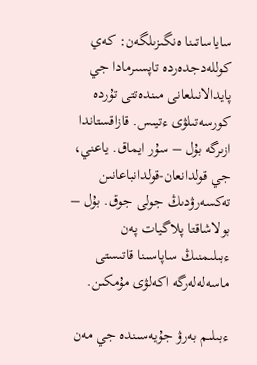ساياساتىنا ەنگىزىلگەن: كەي كوللەدجدەردە تاپسىرمادا جي پايدالانىلعانى مىندەتتى تۇردە كورسەتىلۋى ءتيىس. قازاقستاندا ازىرگە بۇل – سۇر ايماق. ياعني، جي قولدانعان-قولدانباعانىن تەكسەرۋدىڭ جولى جوق. بۇل – بولاشاقتا پلاگيات پەن ءبىلىمنىڭ ساپاسىنا قاتىستى ماسەلەلەرگە اكەلۋى مۇمكىن.

ءبىلىم بەرۋ جۇيەسىندە جي مەن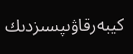كيبەرقاۋىپسىزدىك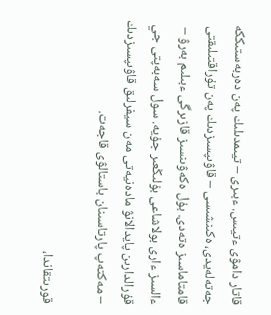قاتار دامۋى ءتيىس. ءبىرى – تيىمدىلىك پەن دەربەستىككە جەتەلەيدى، ەكىنشىسى – قاۋىپسىزدىك پەن تۇراقتىلىقتى قامتاماسىز ەتەدى. بۇل ەكەۋىنسىز قازىرگى ءبىلىم بەرۋ – ءالسىز ءارى بولاشاعى بۇلىڭعىر جۇيە. سول سەبەپتى جي قۇرالدارىن پايدالانۋ مادەنيەتى مەن سيفرلىق قاۋىپسىزدىك – مەكتەپ پارتاسىنان باستالۋى قاجەت.

قورىتقاندا،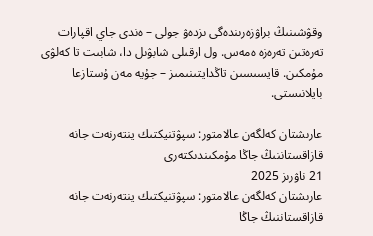وقۋشىنىڭ براۋزەرىندەگى ىزدەۋ جولى – ەندى جاي اقپارات تەرەتىن تەرەزە ەمەس. ول ارقىلى شابۋىل دا، شابىت تا كەلۋى مۇمكىن. قايسىسىن تاڭدايتىنىمىز – جۇيە مەن ۇستازعا بايلانىستى.

عارىشتان كەلگەن عالامتور: سپۋتنيكتىك ينتەرنەت جانە قازاقستاننىڭ جاڭا مۇمكىندىكتەرى
21 ناۋرىز 2025
عارىشتان كەلگەن عالامتور: سپۋتنيكتىك ينتەرنەت جانە قازاقستاننىڭ جاڭا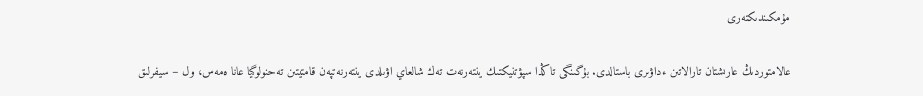مۇمكىندىكتەرى

عالامتوردىڭ عارىشتان تارالاتىن ءداۋىرى باستالدى. بۇگىنگى تاڭدا سپۋتنيكتىك ينتەرنەت تەك شالعاي اۋىلدى ينتەرنەتپەن قامتيتىن تەحنولوگيا عانا ەمەس، ول – سيفرلىق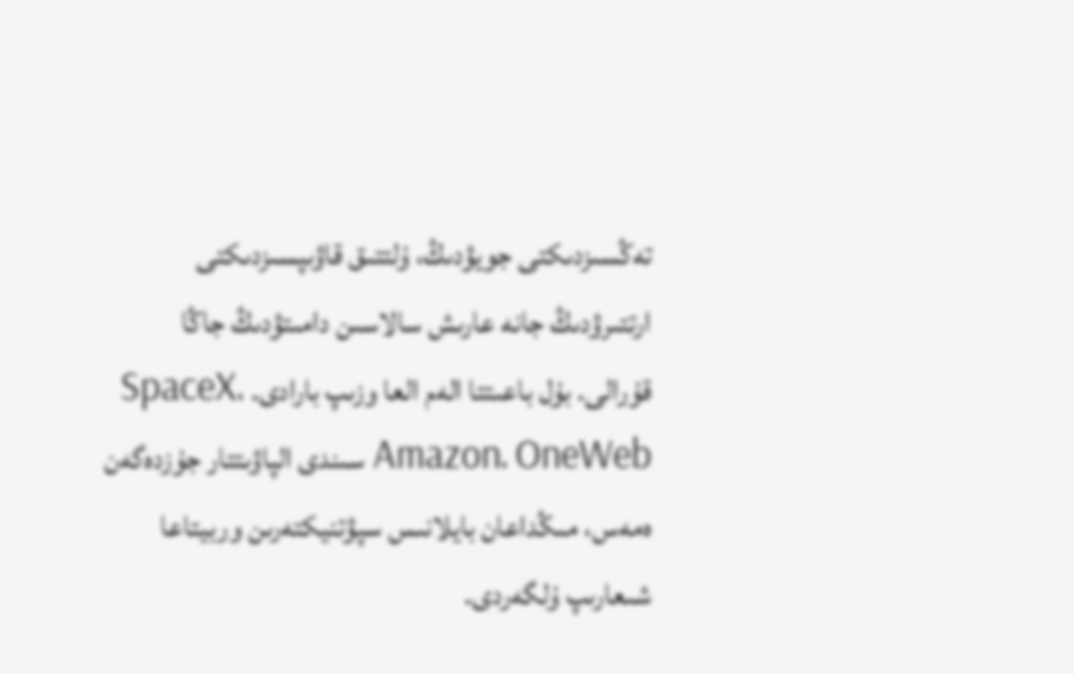تەڭسىزدىكتى جويۋدىڭ، ۇلتتىق قاۋىپسىزدىكتى ارتتىرۋدىڭ جانە عارىش سالاسىن دامىتۋدىڭ جاڭا قۇرالى. بۇل باعىتتا الەم العا وزىپ بارادى. SpaceX، Amazon، OneWeb سىندى الپاۋىتتار جۇزدەگەن ەمەس، مىڭداعان بايلانىس سپۋتنيكتەرىن وربيتاعا شىعارىپ ۇلگەردى.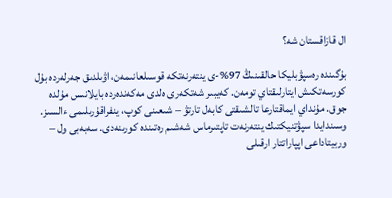ال قازاقستان شە؟

بۇگىندە رەسپۋبليكا حالقىنىڭ 97%-ى ينتەرنەتكە قوسىلعانىمەن، اۋىلدىق جەرلەردە بۇل كورسەتكىش ايتارلىقتاي تومەن. كەيبىر شەتكەرى ەلدى مەكەندەردە بايلانىس مۇلدە جوق. مۇنداي ايماقتارعا تالشىقتى كابەل تارتۋ – شىعىنى كوپ، ينفراقۇرىلىمى ءالسىز. وسىندايدا سپۋتنيكتىك ينتەرنەت تاپتىرماس شەشىم رەتىندە كورىنەدى. سەبەبى ول – وربيتاداعى اپپاراتتار ارقىلى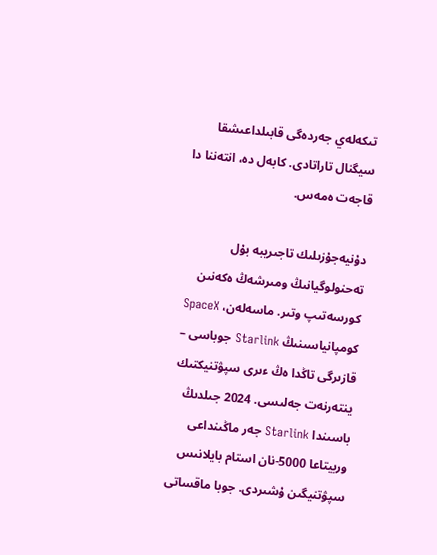تىكەلەي جەردەگى قابىلداعىشقا سيگنال تاراتادى. كابەل دە، انتەننا دا قاجەت ەمەس.

دۇنيەجۇزىلىك تاجىريبە بۇل تەحنولوگيانىڭ ومىرشەڭ ەكەنىن كورسەتىپ وتىر. ماسەلەن، SpaceX كومپانياسىنىڭ Starlink جوباسى – قازىرگى تاڭدا ەڭ ءىرى سپۋتنيكتىك ينتەرنەت جەلىسى. 2024 جىلدىڭ باسىندا Starlink جەر ماڭىنداعى وربيتاعا 5000-نان استام بايلانىس سپۋتنيگىن ۇشىردى. جوبا ماقساتى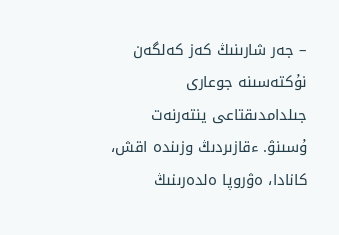– جەر شارىنىڭ كەز كەلگەن نۇكتەسىنە جوعارى جىلدامدىقتاعى ينتەرنەت ۇسىنۋ. ءقازىردىڭ وزىندە اقش، كانادا، ەۋروپا ەلدەرىنىڭ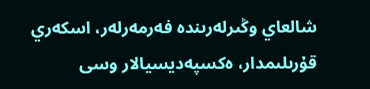شالعاي وڭىرلەرىندە فەرمەرلەر، اسكەري قۇرىلىمدار، ەكسپەديسيالار وسى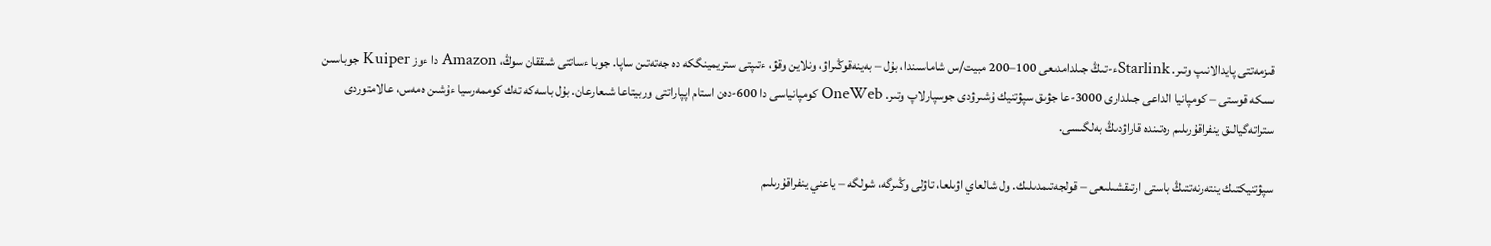قىزمەتتى پايدالانىپ وتىر. Starlinkء-تىڭ جىلدامدىعى 100–200 مبيت/س شاماسىندا، بۇل – بەينەقوڭىراۋ، ونلاين وقۋ، ءتىپتى ستريمينگكە دە جەتەتىن ساپا. جوبا ءساتتى شىققان سوڭ، Amazon دا ءوز Kuiper جوباسىن ىسكە قوستى – كومپانيا الداعى جىلدارى 3000-عا جۋىق سپۋتنيك ۇشىرۋدى جوسپارلاپ وتىر. OneWeb كومپانياسى دا 600-دەن استام اپپاراتتى وربيتاعا شىعارعان. بۇل باسەكە تەك كوممەرسيا ءۇشىن ەمەس، عالامتوردى ستراتەگيالىق ينفراقۇرىلىم رەتىندە قاراۋدىڭ بەلگىسى.

سپۋتنيكتىك ينتەرنەتتىڭ باستى ارتىقشىلىعى – قولجەتىمدىلىك. ول شالعاي اۋىلعا، تاۋلى وڭىرگە، شولگە – ياعني ينفراقۇرىلىم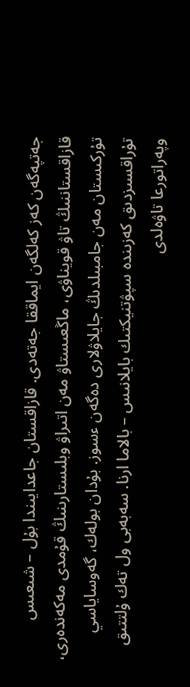جەتپەگەن كەز كەلگەن ايماققا جەتەدى. قازاقستان جاعدايىندا بۇل – شىعىس قازاقستاننىڭ تاۋ قويناۋى، ماڭعىستاۋ مەن اتىراۋ وبلىستارىنىڭ قۇمدى مەكەندەرى، تۇركىستان مەن جامبىلدىڭ جايلاۋلارى دەگەن ءسوز. بۇدان بولەك، گەوساياسي تۇراقسىزدىق كەزىندە سپۋتنيكتىك بايلانىس – بالاما ارنا. سەبەبى ول تەك ۇلتتىق وپەراتورعا تاۋەلدى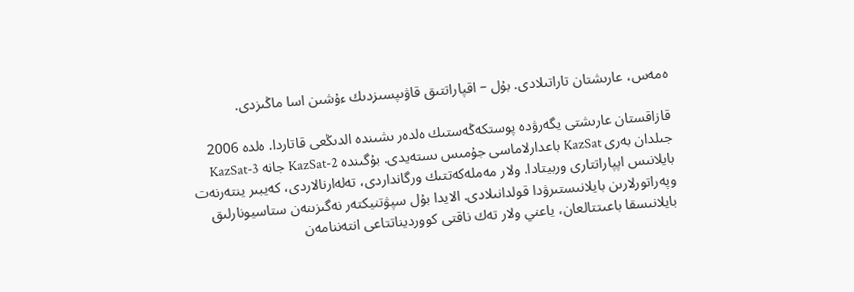ەمەس، عارىشتان تاراتىلادى. بۇل – اقپاراتتىق قاۋىپسىزدىك ءۇشىن اسا ماڭىزدى.

قازاقستان عارىشتى يگەرۋدە پوستكەڭەستىك ەلدەر ىشىندە الدىڭعى قاتاردا. ەلدە 2006 جىلدان بەرى KazSat باعدارلاماسى جۇمىس ىستەيدى. بۇگىندە KazSat-2 جانە KazSat-3 بايلانىس اپپاراتتارى وربيتادا. ولار مەملەكەتتىك ورگانداردى، تەلەارنالاردى، كەيبىر ينتەرنەت وپەراتورلارىن بايلانىستىرۋدا قولدانىلادى. الايدا بۇل سپۋتنيكتەر نەگىزىنەن ستاسيونارلىق بايلانىسقا باعىتتالعان، ياعني ولار تەك ناقتى كوورديناتتاعى انتەننامەن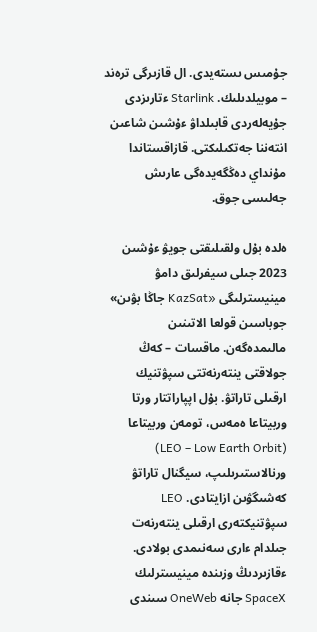جۇمىس ىستەيدى. ال قازىرگى ترەند – موبيلدىلىك. Starlink ءتارىزدى جۇيەلەردى قابىلداۋ ءۇشىن شاعىن انتەننا جەتكىلىكتى. قازاقستاندا مۇنداي دەڭگەيدەگى عارىش جەلىسى جوق.

ەلدە بۇل ولقىلىقتى جويۋ ءۇشىن 2023 جىلى سيفرلىق دامۋ مينيسترلىگى «KazSat جاڭا بۋىن» جوباسىن قولعا الاتىنىن مالىمدەگەن. ماقسات – كەڭ جولاقتى ينتەرنەتتى سپۋتنيك ارقىلى تاراتۋ. بۇل اپپاراتتار ورتا وربيتاعا ەمەس، تومەن وربيتاعا (LEO – Low Earth Orbit) ورنالاستىرىلىپ، سيگنال تاراتۋ كەشىگۋىن ازايتادى. LEO سپۋتنيكتەرى ارقىلى ينتەرنەت جىلدام ءارى سەنىمدى بولادى. ءقازىردىڭ وزىندە مينيسترلىك SpaceX جانە OneWeb سىندى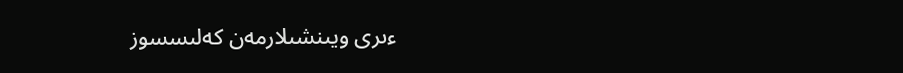ءىرى ويىنشىلارمەن كەلىسسوز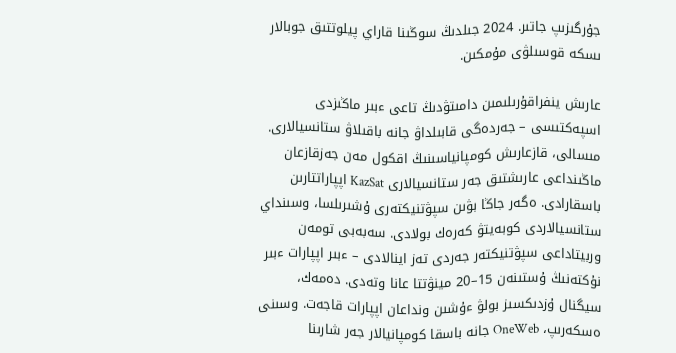جۇرگىزىپ جاتىر. 2024 جىلدىڭ سوڭىنا قاراي پيلوتتىق جوبالار ىسكە قوسىلۋى مۇمكىن.

عارىش ينفراقۇرىلىمىن دامىتۋدىڭ تاعى ءبىر ماڭىزدى اسپەكتىسى – جەردەگى قابىلداۋ جانە باقىلاۋ ستانسيالارى. مىسالى، قازعارىش كومپانياسىنىڭ اقكول مەن جەزقازعان ماڭىنداعى عارىشتىق جەر ستانسيالارى KazSat اپپاراتتارىن باسقارادى. ەگەر جاڭا بۋىن سپۋتنيكتەرى ۇشىرىلسا، وسىنداي ستانسيالاردى كوبەيتۋ كەرەك بولادى. سەبەبى تومەن وربيتاداعى سپۋتنيكتەر جەردى تەز اينالادى – ءبىر اپپارات ءبىر نۇكتەنىڭ ۇستىنەن 15–20 مينۋتتا عانا وتەدى. دەمەك، سيگنال ۇزدىكسىز بولۋ ءۇشىن ونداعان اپپارات قاجەت. وسىنى ەسكەرىپ، OneWeb جانە باسقا كومپانيالار جەر شارىنا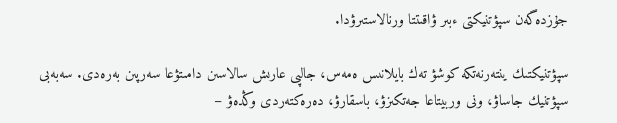جۇزدەگەن سپۋتنيكتى ءبىر ۋاقىتتا ورنالاستىرۋدا.

سپۋتنيكتىك ينتەرنەتكە كوشۋ تەك بايلانىس ەمەس، جالپى عارىش سالاسىن دامىتۋعا سەرپىن بەرەدى. سەبەبى سپۋتنيك جاساۋ، ونى وربيتاعا جەتكىزۋ، باسقارۋ، دەرەكتەردى وڭدەۋ –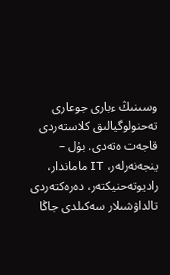وسىنىڭ ءبارى جوعارى تەحنولوگيالىق كلاستەردى قاجەت ەتەدى. بۇل – ينجەنەرلەر، IT ماماندار، راديوتەحنيكتەر، دەرەكتەردى تالداۋشىلار سەكىلدى جاڭا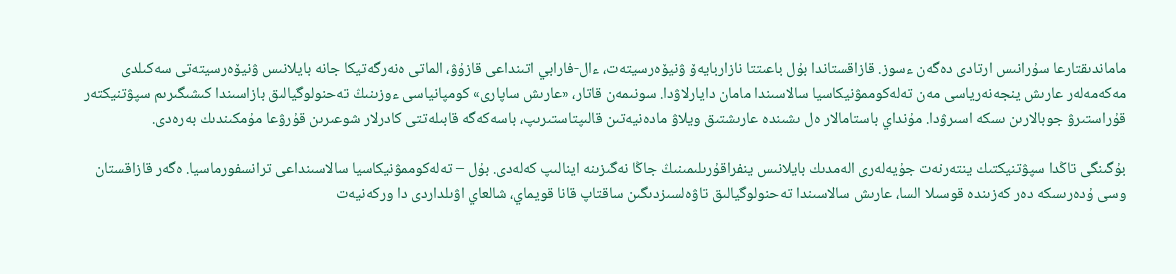ماماندىقتارعا سۇرانىس ارتادى دەگەن ءسوز. قازاقستاندا بۇل باعىتتا نازاربايەۆ ۋنيۆەرسيتەت، ءال-فارابي اتىنداعى قازۇۋ، الماتى ەنەرگەتيكا جانە بايلانىس ۋنيۆەرسيتەتى سەكىلدى مەكەمەلەر عارىش ينجەنەرياسى مەن تەلەكوممۋنيكاسيا سالاسىندا مامان دايارلاۋدا. سونىمەن قاتار، «عارىش ساپارى» كومپانياسى ءوزىنىڭ تەحنولوگيالىق بازاسىندا كىشىگىرىم سپۋتنيكتەر قۇراستىرۋ جوبالارىن ىسكە اسىرۋدا. مۇنداي باستامالار ەل ىشىندە عارىشتىق ويلاۋ مادەنيەتىن قالىپتاستىرىپ، باسەكەگە قابىلەتتى كادرلار شوعىرىن قۇرۋعا مۇمكىندىك بەرەدى.

بۇگىنگى تاڭدا سپۋتنيكتىك ينتەرنەت جۇيەلەرى الەمدىك بايلانىس ينفراقۇرىلىمىنىڭ جاڭا نەگىزىنە اينالىپ كەلەدى. بۇل – تەلەكوممۋنيكاسيا سالاسىنداعى ترانسفورماسيا. ەگەر قازاقستان وسى ۇدەرىسكە دەر كەزىندە قوسىلا السا، عارىش سالاسىندا تەحنولوگيالىق تاۋەلسىزدىگىن ساقتاپ قانا قويماي، شالعاي اۋىلداردى دا وركەنيەت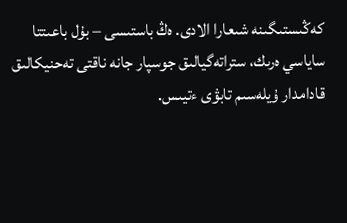كەڭىستىگىنە شىعارا الادى. ەڭ باستىسى – بۇل باعىتتا ساياسي ەرىك، ستراتەگيالىق جوسپار جانە ناقتى تەحنيكالىق قادامدار ۇيلەسىم تابۋى ءتيىس.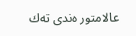عالامتور ەندى تەك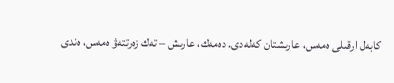كابەل ارقىلى ەمەس، عارىشتان كەلەدى. دەمەك، عارىش – تەك زەرتتەۋ ەمەس، ەندى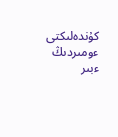كۇندەلىكتى ءومىردىڭ ءبىر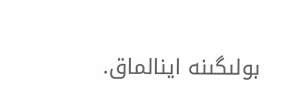بولىگىنە اينالماق.